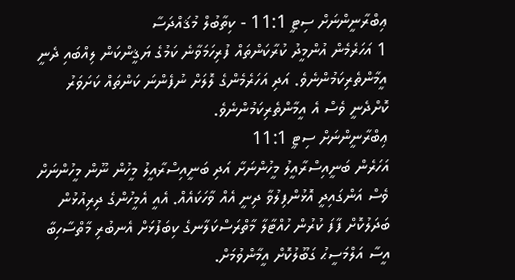ޢިބްރާނީންނަށް ސިޓީ 11:1 - ކިތާބުލް މުޤައްދަސާ
1 އަހަރެމެން އުންމީދު ކުރާކަންތައް ފުރިހަމަވާނެ ކަމުގެ ޔަޤީންކަން ލިއްބައި ދެނީ އީމާންތެރިކަމުންނެވެ. އަދި އަހަރެމެންގެ ލޮލަށް ނުފެންނަ ކަންތައް ކަށަވަރު ކޮށްދެނީ ވެސް އެ އީމާންތެރިކަމުންނެވެ.
ޢިބްރާނީންނަށް ސިޓީ 11:1
އަހަރެން ބަނީއިސްރާއީލު މީހުންނަށާ އަދި ބަނީއިސްރާއީލު މީހުން ނޫން މީހުންނަށް ވެސް އަންގައިދީ އޮޅުންފިލުވާ ދިނީ އެއް ވާހަކައެއް. އެއީ އެމީހުންގެ ދިރިއުޅުން ބަދަލުކޮށް ފާފަ ކުރުން ހުއްޓާލާ މާތްރަސްކަލާނގެ ކިބަފުޅަށް އެނބުރި މާތްސާހިބާ އީސާ އަލްމަސީޙު ގަބޫލުކޮށް އީމާންވުމަށް.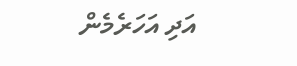އަދި އަހަރެމެން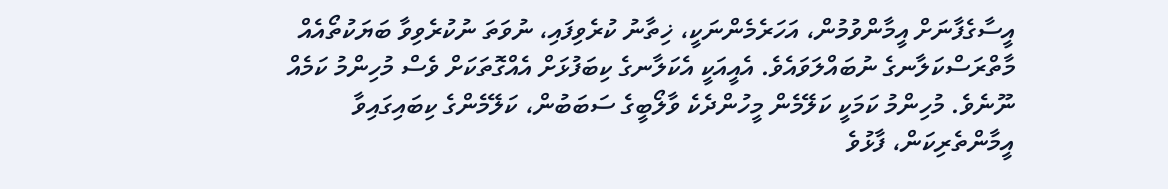އީސާގެފާނަށް އީމާންވުމުން، އަހަރެމެންނަކީ، ޚިތާނު ކުރެވިފައި، ނުވަތަ ނުކުރެވިވާ ބަޔަކުތޯއެއް މާތްރަސްކަލާނގެ ނުބައްލަވައެވެ. އެއީއަކީ އެކަލާނގެ ކިބަފުޅަށް އެއްގޮތަކަށް ވެސް މުހިންމު ކަމެއް ނޫނެވެ. މުހިންމު ކަމަކީ ކަލޭމެން މީހުންދެކެ ވާލޯބީގެ ސަބަބުން، ކަލޭމެންގެ ކިބައިގައިވާ އީމާންތެރިކަން، ފާޅުވެ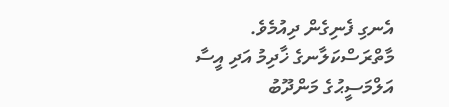އެނގި ފެނިގެން ދިއުމެވެ.
މާތްރަސްކަލާނގެ ޚާދިމު އަދި އީސާ އަލްމަސީޙުގެ މަންދޫބު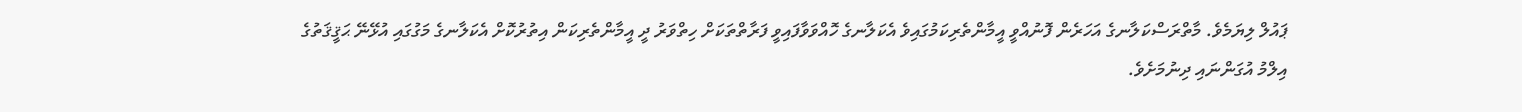ޕައުލް ލިޔަމެވެ. މާތްރަސްކަލާނގެ އަހަރެން ފޮނުއްވީ އީމާންތެރިކަމުގައިވެ އެކަލާނގެ ހޮއްވަވާފައިވީ ފަރާތްތަކަށް ހިތްވަރު ދީ އީމާންތެރިކަން އިތުރުކޮށް އެކަލާނގެ މަގުގައި އުޅޭނޭ ޙަޤީޤަތުގެ އިލްމު އުގަންނައި ދިނުމަށެވެ.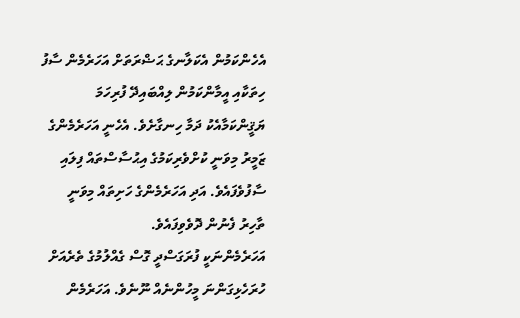އެހެންކަމުން އެކަލާނގެ ޙަޟްރަތަށް އަހަރެމެން ސާފު ހިތަކާއި އީމާންކަމުން ލިއްބައިދޭ ފުރިހަމަ ޔަޤީންކަމާއެކު ދަމާ ހިނގާށެވެ. އެހެނީ އަހަރެމެންގެ ޒަމީރު މިވަނީ ކުށްވެރިކަމުގެ އިޙުސާސްތައް ފިލައި ސާފުވެފައެވެ. އަދި އަހަރެމެންގެ ހަށިތައް މިވަނީ ތާހިރު ފެނުން ދޮވެވިފައެވެ.
އަހަރެމެންނަކީ ފުރަގަސްދީ ގޮސް ގެއްލުމުގެ ތެރެއަށް ހުރަހެޅިގަންނަ މީހުންނެއް ނޫނެވެ. އަހަރެމެން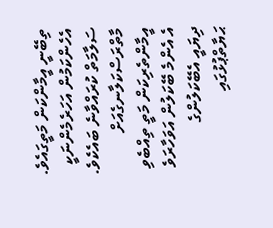ތިބޭނީ އީމާންކަން މަތީގައެވެ. އެހެންކަމުން އަހަރެމެންނަކީ ސަލާމަތް ކުރައްވާނެ ބައެކެވެ.
މާތްރަސްކަލާނގެއަށް އީމާންތެރިކަން މަތީ ތިއްބެވި އެ އެންމެ ބޭކަލުން އަވަހާރަވެ ދިޔައީ އެބޭކަލުންގެ ޙަޔާތްޕުޅުގައި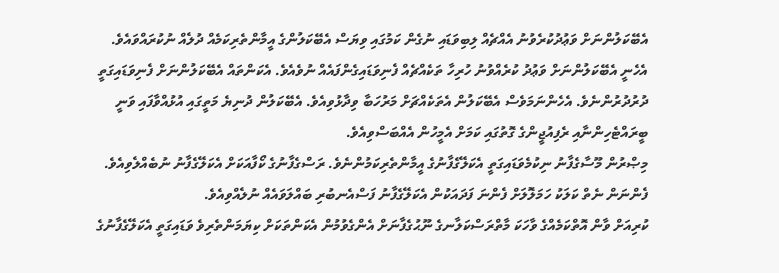އެބޭކަލުންނަށް ވަޢުދުކުރެވުނު އެއްޗެއް ލިބިވަޑައި ނުގެން ކަމުގައި ވިޔަސް އެބޭކަލުންގެ އީމާންތެރިކަމެއް ދުލެއް ނުކުރައްވައެވެ. އެހެނީ އެބޭކަލުންނަށް ވަޢުދު ކުރެއްވުނު ހުރިހާ ތަކެއްޗެއް ފެނިވަޑައިގެންފައެއް ނުވެއެވެ. އެކަންތައް އެބޭކަލުންނަށް ފެނިވަޑައިގަތީ ދުރުދުރުންނެވެ. އެހެންނަމަވެސް އެބޭކަލުން އެތަކެއްޗަށް މަރުހަބާ ވިދާޅުވިއެވެ. އެބޭކަލުން ދުނިޔެ މަތީގައި އުޅުއްވާފައި ވަނީ ބީރައްޓެހިންނާއި ރެފިއުޖީންގެ ގޮތުގައި ކަމަށް އެމީހުން އެއްބަސްވިއެވެ.
މިޞްރުން މޫސާގެފާނު ނިކުމެވަޑައިގަތީ އެކަލޭގެފާނުގެ އީމާންތެރިކަމުންނެވެ. ރަސްގެފާނުގެ ކޯފާއަކަށް އެކަލޭގެފާނު ނުބެއްލެވިއެވެ. ފެންނަން ނެތް ކަލަކު ހަމަލޮލަށް ފެންނަ ފަދައަކުން އެކަލޭގެފާނު ފަސްއެނބުރި ބައްލަވައެއް ނުލެއްވިއެވެ.
ކުރިއަށް ވާން އޮތްކަމެއްގެ ވާހަކަ މާތްރަސްކަލާނގެ ނޫޙުގެފާނަށް އެންގެވުމުން އެކަންތަކަށް ކިޔަމަންތެރިވެ ވަޑައިގަތީ އެކަލޭގެފާނުގެ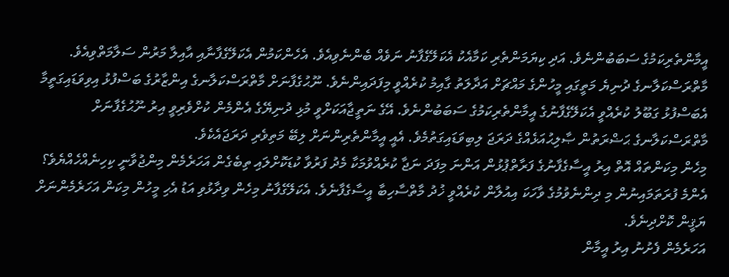އީމާންތެރިކަމުގެ ސަބަބުންނެވެ. އަދި ކިޔަމަންތެރި ކަމާއެކު އެކަލޭގެފާނު ނަވެއް ބެންނެވިއެވެ. އެހެންކަމުން އެކަލޭގެފާނާއި އާއިލާ މަރުން ސަލާމަތްވިއެވެ. މާތްރަސްކަލާނގެ ދުނިޔެ މަތީގައި މީހުންގެ މައްޗަށް އަދާލަތު ގާއިމު ކުރެއްވީ މިފަދައިންނެވެ. ނޫޙުގެފާނަށް މާތްރަސްކަލާނގެ އިންޒާރުގެ ބަސްފުޅު އިވިވަޑައިގަތީމާ އެބަސްފުޅު ގަބޫލު ކުރެއްވީ އެކަލޭގެފާނުގެ އީމާންތެރިކަމުގެ ސަބަބުންނެވެ. އޭގެ ނަތީޖާއަކަށްވީ މުޅި ދުނިޔޭގެ އެންމެން ކުށްވެރިވީ އިރު ނޫޙުގެފާނަށް މާތްރަސްކަލާނގެ ޙަޟްރަތުން ޞާލިޙުއަޅެއްގެ ދަރަޖަ ލިބިވަޑައިގަތުމެވެ. އެއީ އީމާންތެރިންނަށް ލިބޭ މަތިވެރި ދަރަޖައެކެވެ.
މިހެން މިކަންތައް އޮތް އިރު އީސާގެފާނުގެ ފަރާތްޕުޅުން އަންނަ މިފަދަ ނަޖާ ކުރެއްވުމަކާ މެދު ފަރުވާ ކުޑަކޮށްލައި ތިބެގެން އަހަރެމެން މިންޖުވާނީ ކިހިނެއްހެއްޔެވެ؟ އެންމެ ފުރަތަމައިނުން މި ދިންނެވުމުގެ ވާހަކަ އިއުލާން ކުރެއްވީ ޚުދު މާތްސާހިބާ އީސާގެފާނެވެ. އެކަލޭގެފާނު މިހެން ވިދާޅުވި އަޑު އެހި މީހުން މިކަން އަހަރެމެންނަށް ޔަޤީން ކޮށްދިނެވެ.
އަހަރެމެން ފެށުނު އިރު އީމާން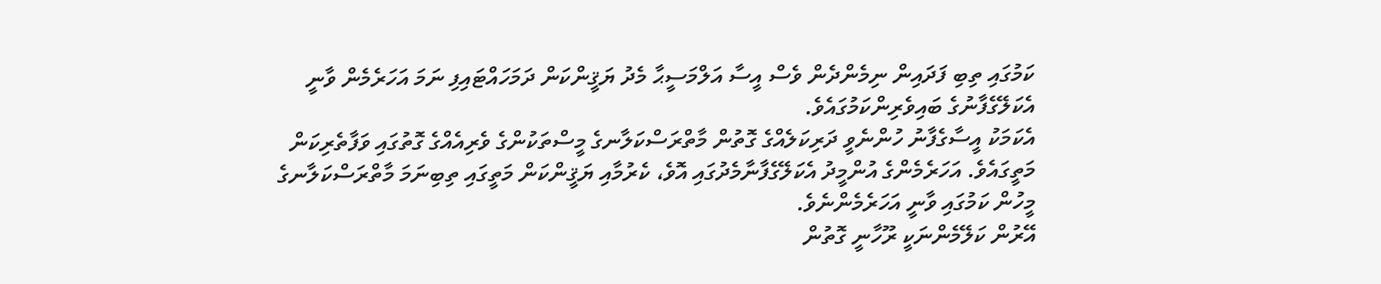ކަމުގައި ތިބި ފަދައިން ނިމެންދެން ވެސް އީސާ އަލްމަސީޙާ މެދު ޔަޤީންކަން ދަމަހައްޓައިފި ނަމަ އަހަރެމެން ވާނީ އެކަލޭގެފާނުގެ ބައިވެރިންކަމުގައެވެ.
އެކަމަކު އީސާގެފާނު ހުންނެވީ ދަރިކަލެއްގެ ގޮތުން މާތްރަސްކަލާނގެ މީސްތަކުންގެ ވެރިއެއްގެ ގޮތުގައި ވަފާތެރިކަން މަތީގައެވެ. އަހަރެމެންގެ އުންމީދު އެކަލޭގެފާނާމެދުގައި އޮވެ، ކެރުމާއި ޔަޤީންކަން މަތީގައި ތިބިނަމަ މާތްރަސްކަލާނގެ މީހުން ކަމުގައި ވާނީ އަހަރެމެންނެވެ.
އޭރުން ކަލޭމެންނަކީ ރޫހާނީ ގޮތުން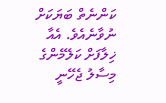ކަންނެތް ބަޔަކަށް ނުވާނެއެވެ. އެއާ ޚިލާފަށް ކަލޭމެންގެ މިސާލު ޖެހޭނީ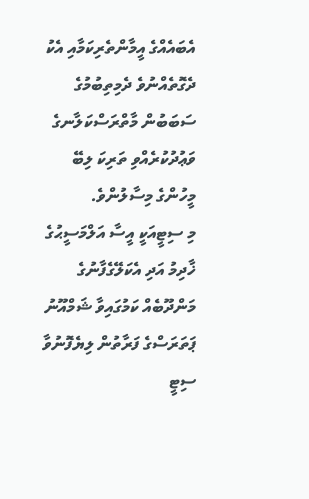އެބައެއްގެ އީމާންތެރިކަމާއި އެކު ދެގޮތެއްނުވެ ދެމިތިބުމުގެ ސަބަބުން މާތްރަސްކަލާނގެ ވަޢުދުކުރެއްވި ތަރިކަ ލިބޭ މީހުންގެ މިސާލުންވެ.
މި ސިޓީއަކީ އީސާ އަލްމަސީޙުގެ ޚާދިމު އަދި އެކަލޭގެފާނުގެ މަންދޫބެއް ކަމުގައިވާ ޝަމްއޫނު ޕަތަރަސްގެ ފަރާތުން ލިޔެފޮނުވާ ސިޓީ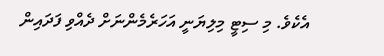އެކެވެ. މި ސިޓީ މިލިޔަނީ އަހަރެމެންނަށް ދެއްވި ފަދައިން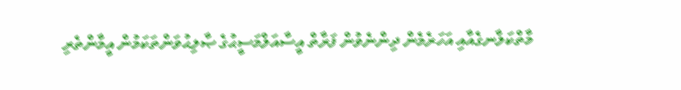މާތްކަލާނގެއާއި އަހަރެމެން ދިންނެވުން ފަރާތް އީސާއަލްމަސީޙުގެ ޞާލިޙުވަންތަކަމުން އީމާންތެރި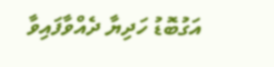އަގުބޮޑު ހަދިޔާ ދެއްވާފައިވާ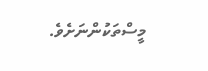މީސްތަކުންނަށެވެ.